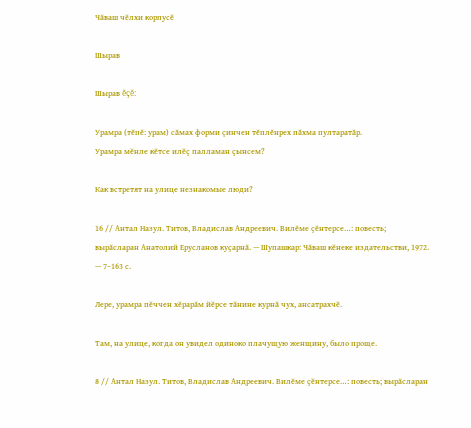Чӑваш чӗлхи корпусӗ

Шырав

Шырав ĕçĕ:

Урамра (тĕпĕ: урам) сăмах форми çинчен тĕплĕнрех пăхма пултаратăр.
Урамра мӗнле кӗтсе илӗҫ палламан ҫынсем?

Как встретят на улице незнакомые люди?

16 // Антал Назул. Титов, Владислав Андреевич. Вилӗме ҫӗнтерсе…: повесть; вырӑсларан Анатолий Ерусланов куҫарнӑ. — Шупашкар: Чӑваш кӗнеке издательстви, 1972. — 7–163 с.

Лере, урамра пӗччен хӗрарӑм йӗрсе тӑнине курнӑ чух, ансатрахчӗ.

Там, на улице, когда он увидел одиноко плачущую женщину, было проще.

8 // Антал Назул. Титов, Владислав Андреевич. Вилӗме ҫӗнтерсе…: повесть; вырӑсларан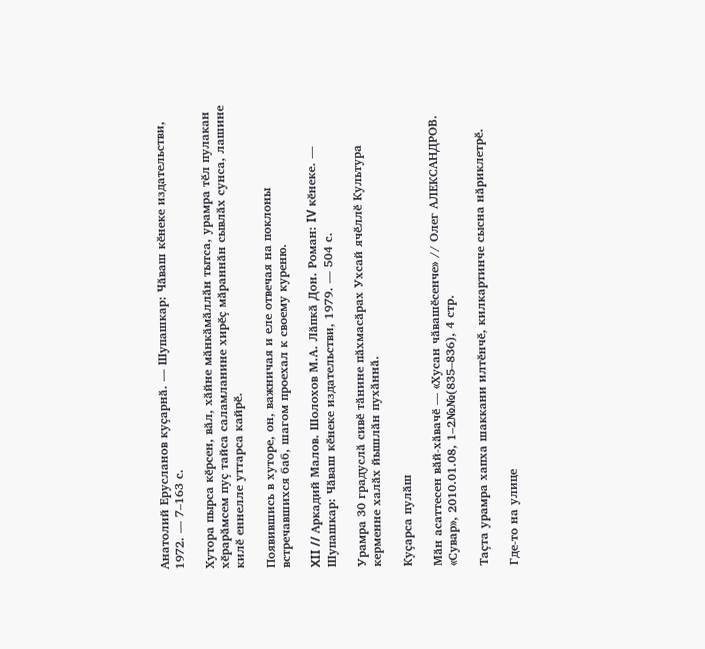Анатолий Ерусланов куҫарнӑ. — Шупашкар: Чӑваш кӗнеке издательстви, 1972. — 7–163 с.

Хутора пырса кӗрсен, вӑл, хӑйне мӑнкӑмӑллӑн тытса, урамра тӗл пулакан хӗрарӑмсем пуҫ тайса саламланине хирӗҫ мӑраннӑн сывлӑх сунса, лашине килӗ еннелле уттарса кайрӗ.

Появившись в хуторе, он, важничая и еле отвечая на поклоны встречавшихся баб, шагом проехал к своему куреню.

XII // Аркадий Малов. Шолохов М.А. Лӑпкӑ Дон. Роман: IV кӗнеке. — Шупашкар: Чӑваш кӗнеке издательстви, 1979. — 504 с.

Урамра 30 градуслӑ сивӗ тӑнине пӑхмасӑрах Ухсай ячӗллӗ Культура керменне халӑх йышлӑн пухӑннӑ.

Куҫарса пулӑш

Мӑн асаттесен вӑй-хӑвачӗ — «Хусан чӑвашӗсенче» // Олег АЛЕКСАНДРОВ. «Сувар», 2010.01.08, 1–2№№(835–836), 4 стр.

Таҫта урамра хапха шаккани илтӗнчӗ, килкартинче сысна нӑриклетрӗ.

Где-то на улице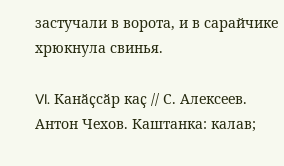застучали в ворота, и в сарайчике хрюкнула свинья.

VI. Канӑҫсӑр каҫ // С. Алексеев. Антон Чехов. Каштанка: калав;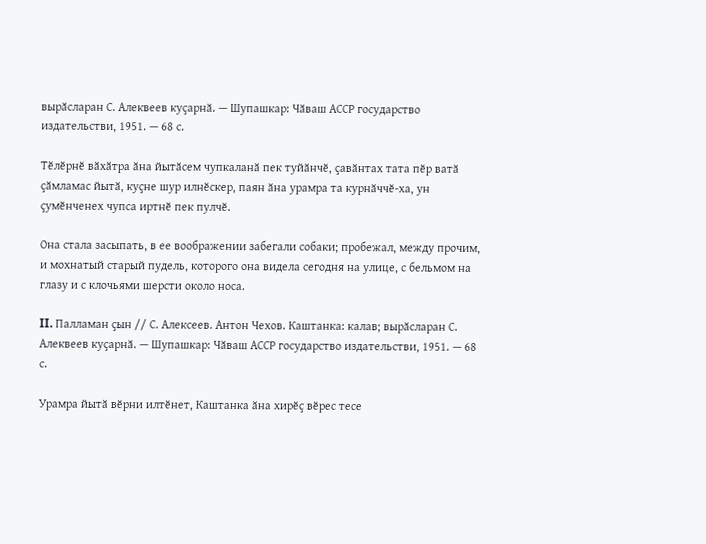вырӑсларан С. Алеквеев куҫарнӑ. — Шупашкар: Чӑваш АССР государство издательстви, 1951. — 68 с.

Тӗлӗрнӗ вӑхӑтра ӑна йытӑсем чупкаланӑ пек туйӑнчӗ, ҫавӑнтах тата пӗр ватӑ ҫӑмламас йытӑ, куҫне шур илнӗскер, паян ӑна урамра та курнӑччӗ-ха, ун ҫумӗнченех чупса иртнӗ пек пулчӗ.

Она стала засыпать, в ее воображении забегали собаки; пробежал, между прочим, и мохнатый старый пудель, которого она видела сегодня на улице, с бельмом на глазу и с клочьями шерсти около носа.

II. Палламан ҫын // С. Алексеев. Антон Чехов. Каштанка: калав; вырӑсларан С. Алеквеев куҫарнӑ. — Шупашкар: Чӑваш АССР государство издательстви, 1951. — 68 с.

Урамра йытӑ вӗрни илтӗнет, Каштанка ӑна хирӗҫ вӗрес тесе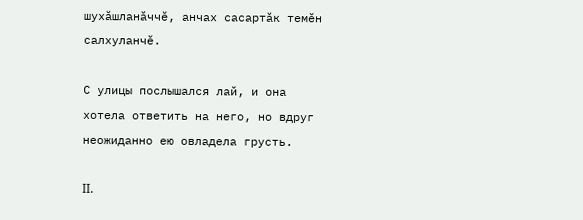шухӑшланӑччӗ, анчах сасартӑк темӗн салхуланчӗ.

С улицы послышался лай, и она хотела ответить на него, но вдруг неожиданно ею овладела грусть.

II.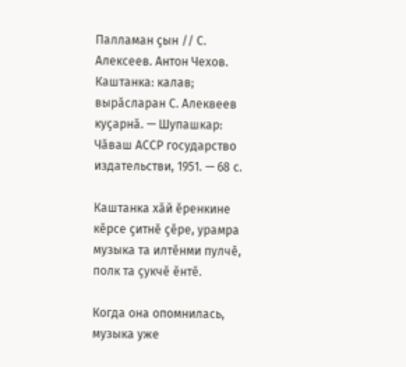Палламан ҫын // С. Алексеев. Антон Чехов. Каштанка: калав; вырӑсларан С. Алеквеев куҫарнӑ. — Шупашкар: Чӑваш АССР государство издательстви, 1951. — 68 с.

Каштанка хӑй ӗренкине кӗрсе ҫитнӗ ҫӗре, урамра музыка та илтӗнми пулчӗ, полк та ҫукчӗ ӗнтӗ.

Когда она опомнилась, музыка уже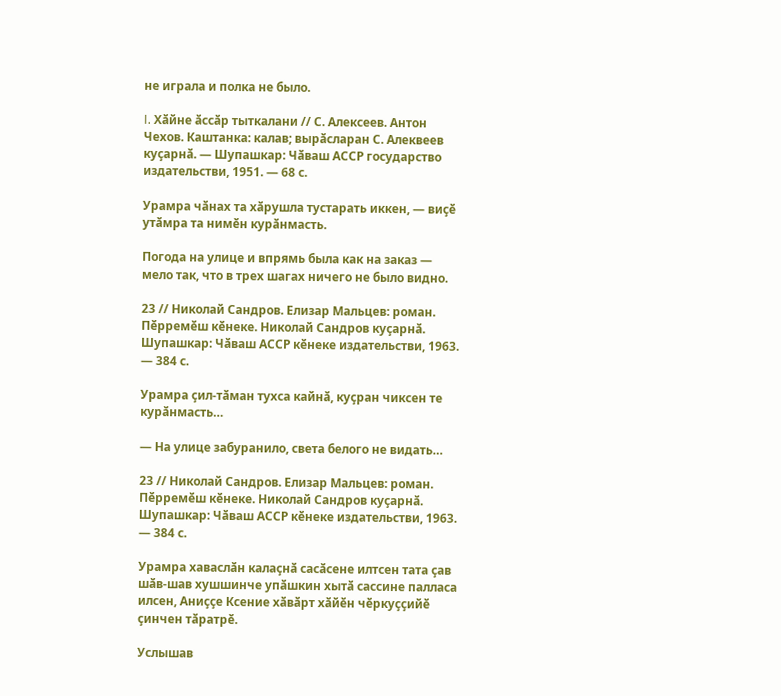не играла и полка не было.

I. Хӑйне ӑссӑр тыткалани // С. Алексеев. Антон Чехов. Каштанка: калав; вырӑсларан С. Алеквеев куҫарнӑ. — Шупашкар: Чӑваш АССР государство издательстви, 1951. — 68 с.

Урамра чӑнах та хӑрушла тустарать иккен, — виҫӗ утӑмра та нимӗн курӑнмасть.

Погода на улице и впрямь была как на заказ — мело так, что в трех шагах ничего не было видно.

23 // Николай Сандров. Елизар Мальцев: роман. Пӗрремӗш кӗнеке. Николай Сандров куҫарнӑ. Шупашкар: Чӑваш АССР кӗнеке издательстви, 1963. — 384 с.

Урамра ҫил-тӑман тухса кайнӑ, куҫран чиксен те курӑнмасть…

— На улице забуранило, света белого не видать…

23 // Николай Сандров. Елизар Мальцев: роман. Пӗрремӗш кӗнеке. Николай Сандров куҫарнӑ. Шупашкар: Чӑваш АССР кӗнеке издательстви, 1963. — 384 с.

Урамра хаваслӑн калаҫнӑ сасӑсене илтсен тата ҫав шӑв-шав хушшинче упӑшкин хытӑ сассине палласа илсен, Аниҫҫе Ксение хӑвӑрт хӑйӗн чӗркуҫҫийӗ ҫинчен тӑратрӗ.

Услышав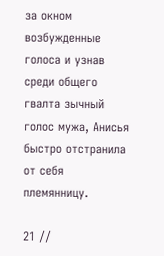за окном возбужденные голоса и узнав среди общего гвалта зычный голос мужа, Анисья быстро отстранила от себя племянницу.

21 //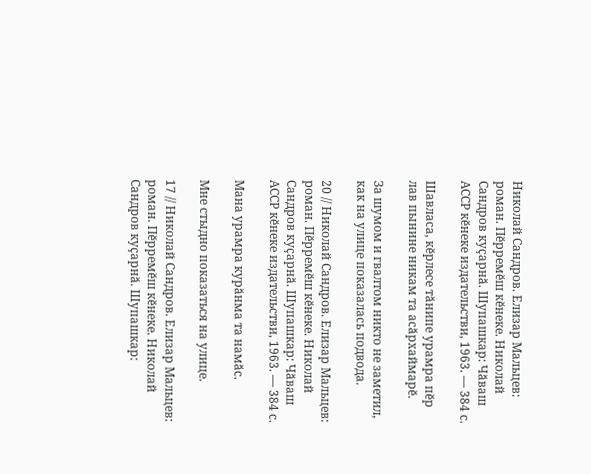Николай Сандров. Елизар Мальцев: роман. Пӗрремӗш кӗнеке. Николай Сандров куҫарнӑ. Шупашкар: Чӑваш АССР кӗнеке издательстви, 1963. — 384 с.

Шавласа, кӗрлесе тӑнипе урамра пӗр лав пынине никам та асӑрхаймарӗ.

За шумом и гвалтом никто не заметил, как на улице показалась подвода.

20 // Николай Сандров. Елизар Мальцев: роман. Пӗрремӗш кӗнеке. Николай Сандров куҫарнӑ. Шупашкар: Чӑваш АССР кӗнеке издательстви, 1963. — 384 с.

Мана урамра курӑнма та намӑс.

Мне стыдно показаться на улице.

17 // Николай Сандров. Елизар Мальцев: роман. Пӗрремӗш кӗнеке. Николай Сандров куҫарнӑ. Шупашкар: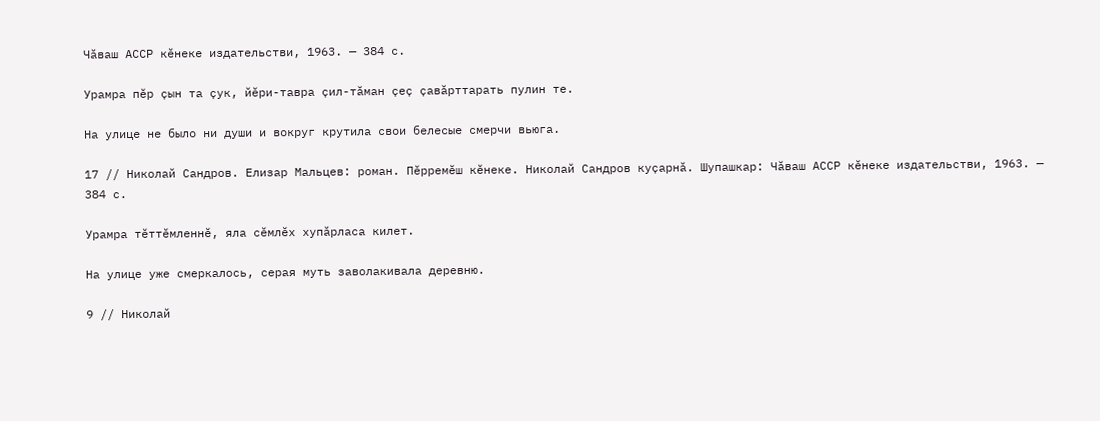Чӑваш АССР кӗнеке издательстви, 1963. — 384 с.

Урамра пӗр ҫын та ҫук, йӗри-тавра ҫил-тӑман ҫеҫ ҫавӑрттарать пулин те.

На улице не было ни души и вокруг крутила свои белесые смерчи вьюга.

17 // Николай Сандров. Елизар Мальцев: роман. Пӗрремӗш кӗнеке. Николай Сандров куҫарнӑ. Шупашкар: Чӑваш АССР кӗнеке издательстви, 1963. — 384 с.

Урамра тӗттӗмленнӗ, яла сӗмлӗх хупӑрласа килет.

На улице уже смеркалось, серая муть заволакивала деревню.

9 // Николай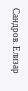Сандров. Елизар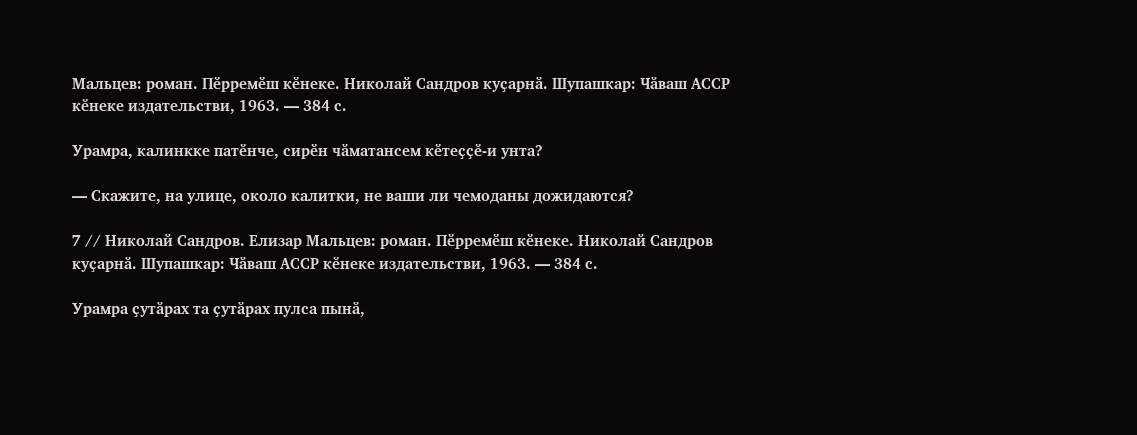Мальцев: роман. Пӗрремӗш кӗнеке. Николай Сандров куҫарнӑ. Шупашкар: Чӑваш АССР кӗнеке издательстви, 1963. — 384 с.

Урамра, калинкке патӗнче, сирӗн чӑматансем кӗтеҫҫӗ-и унта?

— Скажите, на улице, около калитки, не ваши ли чемоданы дожидаются?

7 // Николай Сандров. Елизар Мальцев: роман. Пӗрремӗш кӗнеке. Николай Сандров куҫарнӑ. Шупашкар: Чӑваш АССР кӗнеке издательстви, 1963. — 384 с.

Урамра ҫутӑрах та ҫутӑрах пулса пынӑ,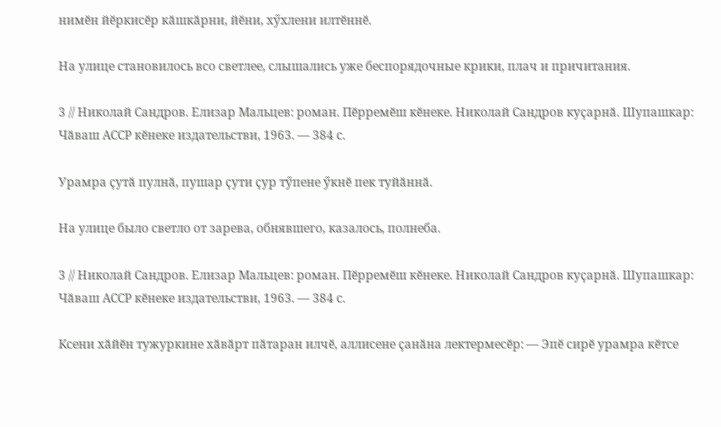нимӗн йӗркисӗр кӑшкӑрни, йӗни, хӳхлени илтӗннӗ.

На улице становилось всо светлее, слышались уже беспорядочные крики, плач и причитания.

3 // Николай Сандров. Елизар Мальцев: роман. Пӗрремӗш кӗнеке. Николай Сандров куҫарнӑ. Шупашкар: Чӑваш АССР кӗнеке издательстви, 1963. — 384 с.

Урамра ҫутӑ пулнӑ, пушар ҫути ҫур тӳпене ӳкнӗ пек туйӑннӑ.

На улице было светло от зарева, обнявшего, казалось, полнеба.

3 // Николай Сандров. Елизар Мальцев: роман. Пӗрремӗш кӗнеке. Николай Сандров куҫарнӑ. Шупашкар: Чӑваш АССР кӗнеке издательстви, 1963. — 384 с.

Ксени хӑйӗн тужуркине хӑвӑрт пӑтаран илчӗ, аллисене ҫанӑна лектермесӗр: — Эпӗ сирӗ урамра кӗтсе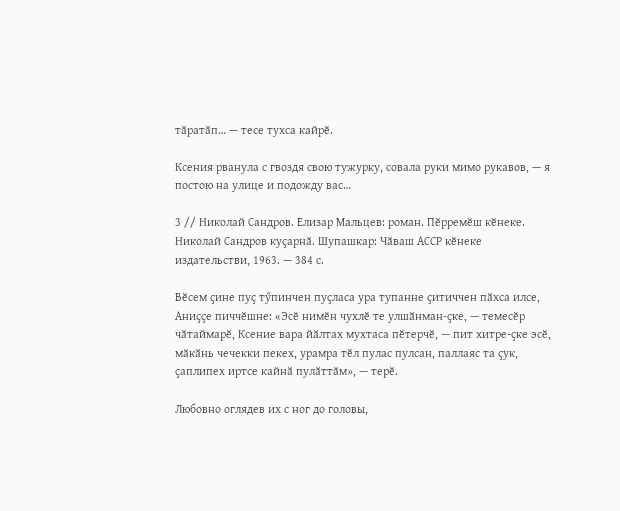тӑратӑп… — тесе тухса кайрӗ.

Ксения рванула с гвоздя свою тужурку, совала руки мимо рукавов, — я постою на улице и подожду вас…

3 // Николай Сандров. Елизар Мальцев: роман. Пӗрремӗш кӗнеке. Николай Сандров куҫарнӑ. Шупашкар: Чӑваш АССР кӗнеке издательстви, 1963. — 384 с.

Вӗсем ҫине пуҫ тӳпинчен пуҫласа ура тупанне ҫитиччен пӑхса илсе, Аниҫҫе пиччӗшне: «Эсӗ нимӗн чухлӗ те улшӑнман-ҫке, — темесӗр чӑтаймарӗ, Ксение вара йӑлтах мухтаса пӗтерчӗ, — пит хитре-ҫке эсӗ, мӑкӑнь чечекки пекех, урамра тӗл пулас пулсан, паллаяс та ҫук, ҫаплипех иртсе кайнӑ пулӑттӑм», — терӗ.

Любовно оглядев их с ног до головы,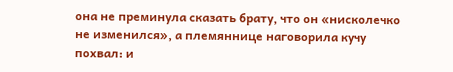она не преминула сказать брату, что он «нисколечко не изменился», а племяннице наговорила кучу похвал: и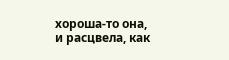хороша-то она, и расцвела, как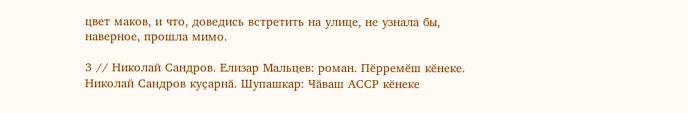цвет маков, и что, доведись встретить на улице, не узнала бы, наверное, прошла мимо.

3 // Николай Сандров. Елизар Мальцев: роман. Пӗрремӗш кӗнеке. Николай Сандров куҫарнӑ. Шупашкар: Чӑваш АССР кӗнеке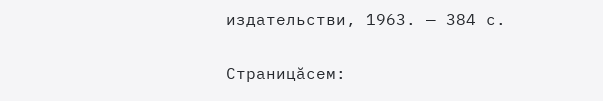издательстви, 1963. — 384 с.

Страницăсем: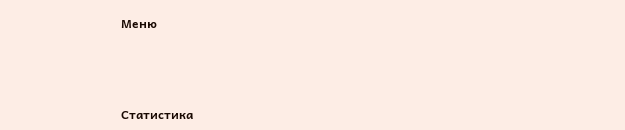Меню



Статистика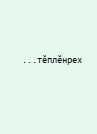...тĕплӗнрех